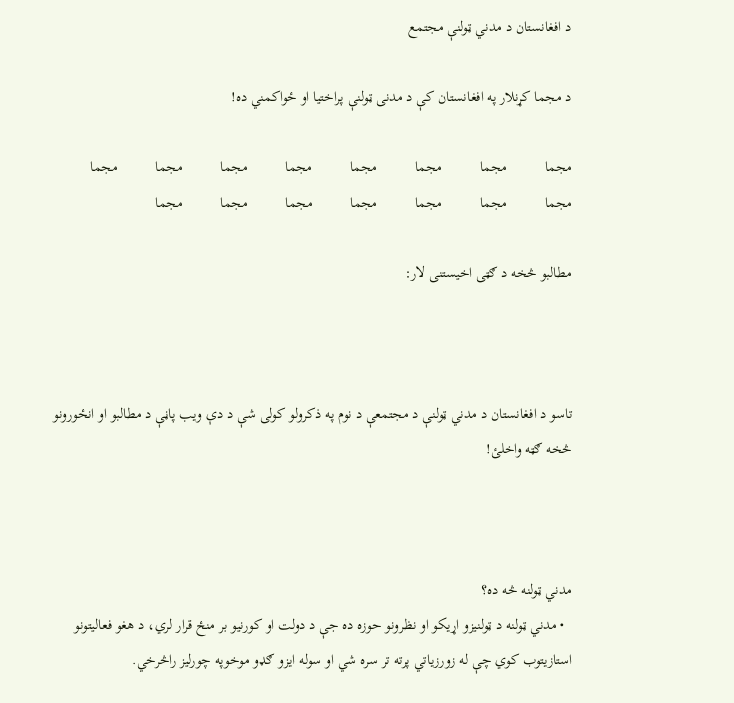د افغانستان د مدني ټولنې مجتمع

د مجما کړنلار په افغانستان کې د مدنی ټولنې پراختیا او ځواکمني ده!

مجما          مجما          مجما          مجما          مجما          مجما          مجما          مجما          مجما          مجما          مجما          مجما          مجما          مجما          مجما

مطالبو څخه د ګټی اخیستنی لار:



تاسو د افغانستان د مدني ټولنې د مجتمعې د نوم په ذكرولو كولى شې د دې ويب پاڼې د مطالبو او انځورونو څخه ګټه واخلئ!



مدني ټولنه څه ده؟
  • مدني ټولنه د ټولنیزو اړیکو او نظرونو حوزه ده جې د دولت او کورنیو بر منځ قرار لري، د هغو فعالیتونو استازیتوب کوي چې له زورزیاتي پرته تر سره شي او سوله ایزو ګډو موخوپه چورلیز راڅرخي.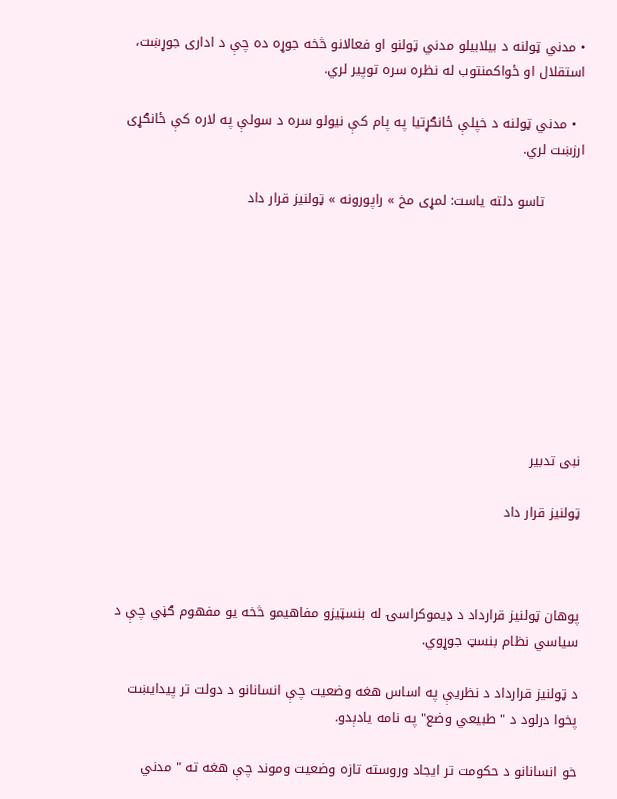• مدني ټولنه د بیلابیلو مدني ټولنو او فعالانو څخه جوړه ده چې د اداری جوړښت، استقلال او ځواکمنتوب له نظره سره توپیر لري.

  • مدني ټولنه د خپلې ځانګړتیا په پام کې نیولو سره د سولې په لاره کې ځانګړی ارزښت لري.

         تاسو دلته یاست: لمړی مخ » راپورونه » ټولنیز قرار داد









نبی تدبیر

ټولنیز قرار داد



پوهان ټولنيز قرارداد د ډيموكراسۍ له بنسټيزو مفاهيمو څخه يو مفهوم ګڼي چې د سياسي نظام بنسټ جوړوي.

د ټولنيز قرارداد د نظريې په اساس هغه وضعيت چې انسانانو د دولت تر پيدايښت پخوا درلود د " طبيعي وضع" په نامه يادېدو.

خو انسانانو د حكومت تر ايجاد وروسته تازه وضعيت وموند چې هغه ته " مدني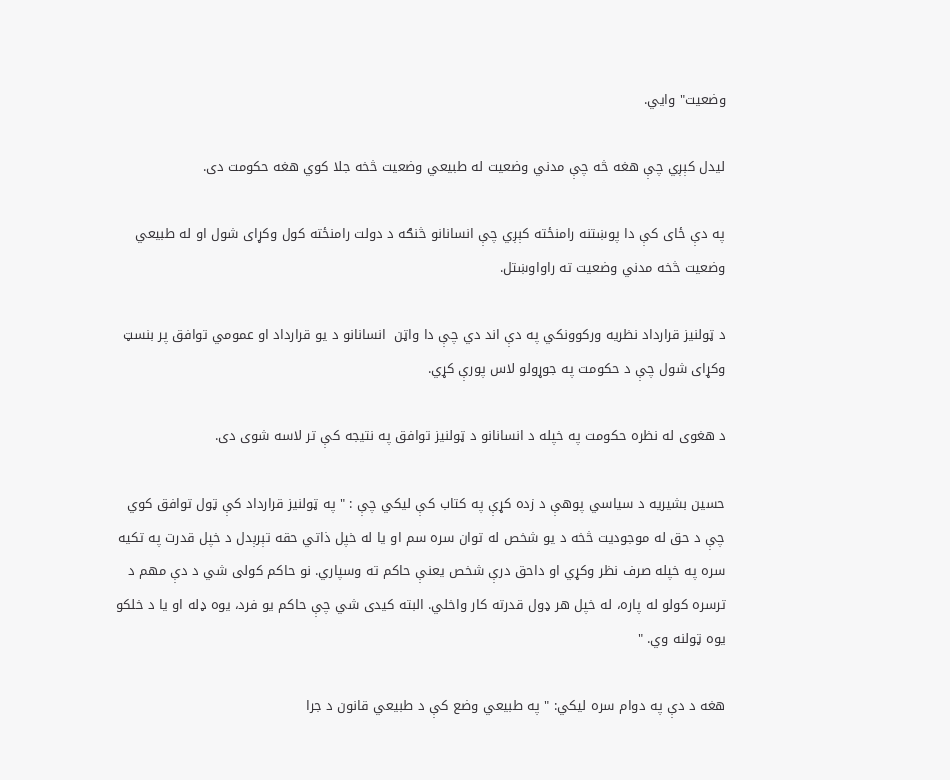وضعيت" وايي.

ليدل كېږي چې هغه څه چې مدني وضعيت له طبيعي وضعيت څخه جلا كوي هغه حكومت دى.

په دې ځاى كې دا پوښتنه رامنځته كېږي چې انسانانو څنګه د دولت رامنځته كول وكړاى شول او له طبيعي وضعيت څخه مدني وضعيت ته راواوښتل.

د ټولنيز قرارداد نظريه وركوونكي په دې اند دي چې دا واټن  انسانانو د يو قرارداد او عمومي توافق پر بنسټ وكړاى شول چې د حكومت په جوړولو لاس پورې كړي.

د هغوى له نظره حكومت په خپله د انسانانو د ټولنيز توافق په نتيجه كې تر لاسه شوى دى.

حسين بشيريه د سياسي پوهې د زده كړې په كتاب كې ليكي چې : " په ټولنيز قرارداد كې ټول توافق كوي چې د حق له موجوديت څخه د يو شخص له توان سره سم او يا له خپل ذاتي حقه تېرېدل د خپل قدرت په تكيه سره په خپله صرف نظر وكړي او داحق درې شخص يعنې حاكم ته وسپاري. نو حاكم كولى شي د دې مهم د ترسره كولو له پاره، له خپل هر ډول قدرته كار واخلي. البته كيدى شي چې حاكم يو فرد، يوه ډله او يا د خلكو يوه ټولنه وي. "

هغه د دې په دوام سره ليكي: " په طبيعي وضع كې د طبيعي قانون د جرا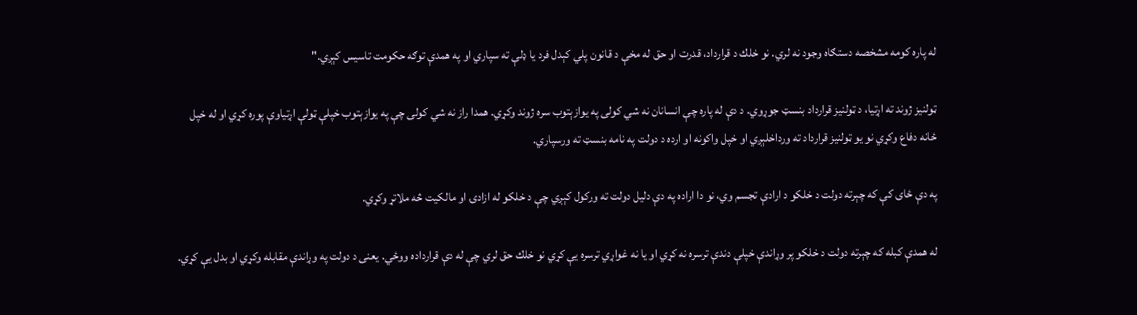له پاره كومه مشخصه دستګاه وجود نه لري. نو خلك د قرارداد، قدرت او حق له مخې د قانون پلي كېدل فرد يا ډلې ته سپاري او په همدې توګه حكومت تاسيس كېږي."

ټولنيز ژوند ته اړتيا، د ټولنيز قرارداد بنسټ جوړوي. د دې له پاره چې انسانان نه شي كولى په يوازېتوب سره ژوند وكړي. همدا راز نه شي كولى چې په يوازېتوب خپلې ټولې اړتياوې پوره كړي او له خپل ځانه دفاع وكړي نو يو ټولنيز قرارداد ته ورداخلېږي او خپل واكونه او ارده د دولت په نامه بنسټ ته ورسپاري.

په دې ځاى كې كه چېرته دولت د خلكو د ارادې تجسم وي، نو دا اراده په دې دليل دولت ته وركول كېږي چې د خلكو له ازادۍ او مالكيت څه ملاتړ وكړي.

له همدې كبله كه چېرته دولت د خلكو پر وړاندې خپلې دندې ترسره نه كړي او يا نه غواړي ترسره يې كړي نو خلك حق لري چې له دې قرارداده ووځي. يعنى د دولت په وړاندې مقابله وكړي او بدل يې كړي.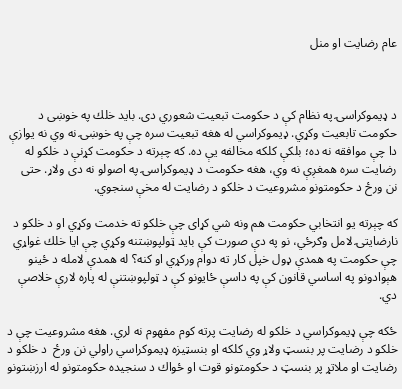عام رضايت او منل



د ډيموكراسۍ په نظام كې د حكومت تبعيت شعوري دى. بايد خلك په خوښى د حكومت تابعيت وكړي. ډيموكراسي له هغه تبعيت سره چې په خوښۍ نه وي نه يوازې دا چې موافقه نه ده؛ بلكې كلكه مخالفه يې ده. كه چېرته د حكومت كړنې د خلكو له رضايت سره همغږې نه وي، هغه حكومت د ډيموكراسۍ په اصولو نه دى ولاړ. حتى نن ورځ د حكومتونو مشروعيت د خلكو د رضايت له مخې سنجوي.

كه چېرته يو انتخابي حكومت هم ونه شي كړاى چې خلكو ته خدمت وكړي او د خلكو د نارضايتۍ لامل وګرځي، نو په دې صورت كې بايد ټولپوښتنه وكړي چې ايا خلك غواړي چې حكومت په همدې ډول خپل كار ته دوام وركړي او كنه؟ له همدې لامله د ځينو هېوادونو په اساسي قانون كې په داسې ځايونو كې د ټولپوښتنې له پاره لارې خلاصې دي.

ځكه چې ډيموكراسي د خلكو له رضايت پرته كوم مفهوم نه لري. هغه مشروعيت چې د خلكو د رضايت پر بنسټ ولاړ وي كلكه او بنسټيزه ډيموكراسي راولي نن ورځ  د خلكو د رضايت او ملاتړ پر بنسټ د حكومتونو قوت او ځواك د سنجيده حكومتونو له ارزښتونو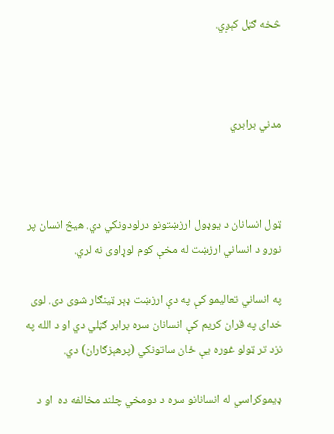څخه ګڼل كېږي.



مدني برابري



ټول انسانان د يوډول ارزښتونو درلودونكي دي. هيڅ انسان پر نورو د انساني ارزښت له مخې كوم لوړاوى نه لري.

په انساني تعاليمو كې په دې ارزښت ډېر ټينګار شوى دى. لوى خداى په قران كريم كې انسانان سره برابر ګڼلي دي او د الله په نزد تر ټولو غوره يې ځان ساتونكي (پرهېزګاران) دي.

ډيموكراسي له انسانانو سره د دومخي چلند مخالفه ده  او د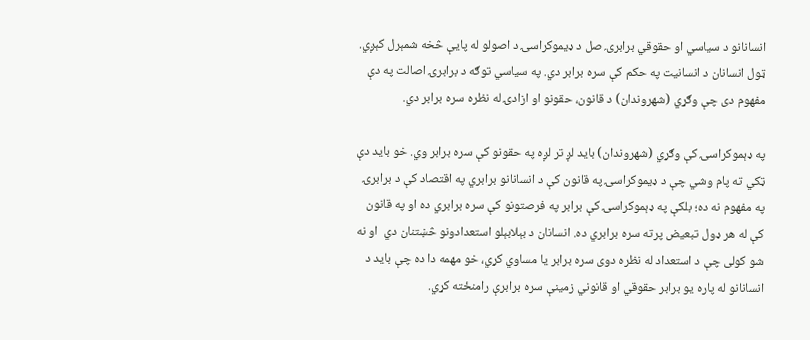انسانانو د سياسي او حقوقي برابرۍ صل د ډيموكراسۍ د اصولو له پايې څخه شمېرل كېږي. ټول انسانان د انسانيت په حكم كې سره برابر دي. په سياسي توګه د برابرۍ اصالت په دې مفهوم دى چې وګړي (شهروندان) د قانون، حقونو او ازادۍ له نظره سره برابر دي.

په ډېموكراسۍ كې وګړي (شهروندان) بايد لږ تر لږه په حقونو كې سره برابر وي. خو بايد دې ټكي ته پام وشي چې د ډيموكراسۍ په قانون كې د انسانانو برابري په اقتصاد كې د برابرۍ په مفهوم نه ده؛ بلكې په ډېموكراسۍ كې برابر په فرصتونو كې سره برابري ده او په قانون كې له هر ډول تبعيض پرته سره برابري ده. انسانان د بېلابېلو استعدادونو څښتنان دي  او نه شو كولى چې د استعداد له نظره دوى سره برابر يا مساوي كړي، خو مهمه دا ده چې بايد د انسانانو له پاره يو برابر حقوقي او قانوني زمينې سره برابرې رامنځته كړي.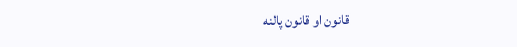قانون او قانون پالنه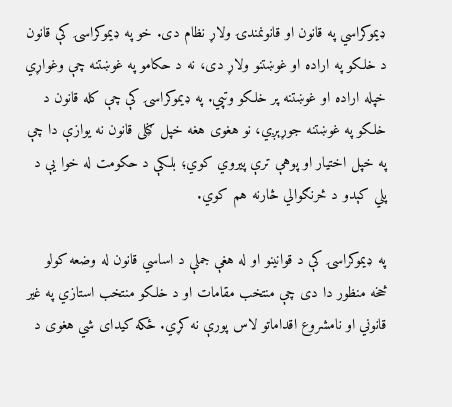ډيموكراسي په قانون او قانونمندۍ ولاړ نظام دى. خو په ډيموكراسۍ كې قانون د خلكو په اراده او غوښتنو ولاړ دى، نه د حكامو په غوښتنه چې وغواړي خپله اراده او غوښتنه پر خلكو وتپي. په ډيموكراسۍ كې چې كله قانون د خلكو په غوښتنه جوړېږي، نو هغوى هغه خپل ګڼلى قانون نه يوازې دا چې په خپل اختيار او پوهې ترې پيروي كوي؛ بلكې د حكومت له خوا يې د پلي كېدو د څرنګوالي څارنه هم كوي.

په ډيموكراسۍ كې د قوانينو او له هغې جملې د اساسي قانون له وضعه كولو څخه منظور دا دى چې منتخب مقامات او د خلكو منتخب استازي په غير قانوني او نامشروع اقداماتو لاس پورې نه كړي. ځكه كيداى شي هغوى د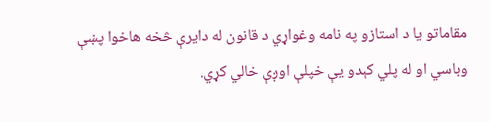مقاماتو يا د استازو په نامه وغواړي د قانون له دايرې څخه هاخوا پښې وباسي او له پلي كېدو يې خپلې اوږې خالي كړي.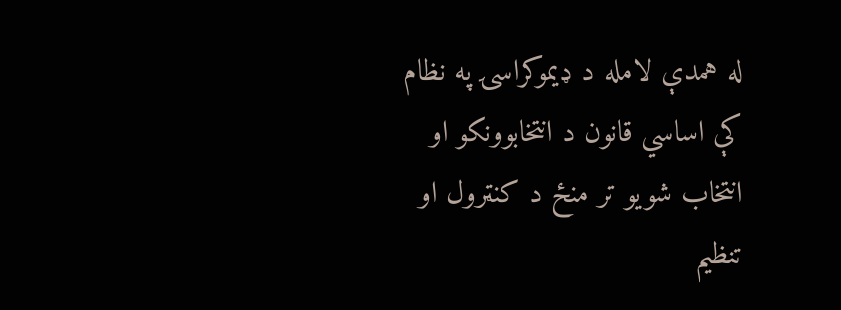له همدې لامله د ډيموكراسۍ په نظام كې اساسي قانون د انتخابوونكو او انتخاب شويو تر منځ د كنټرول او تنظيم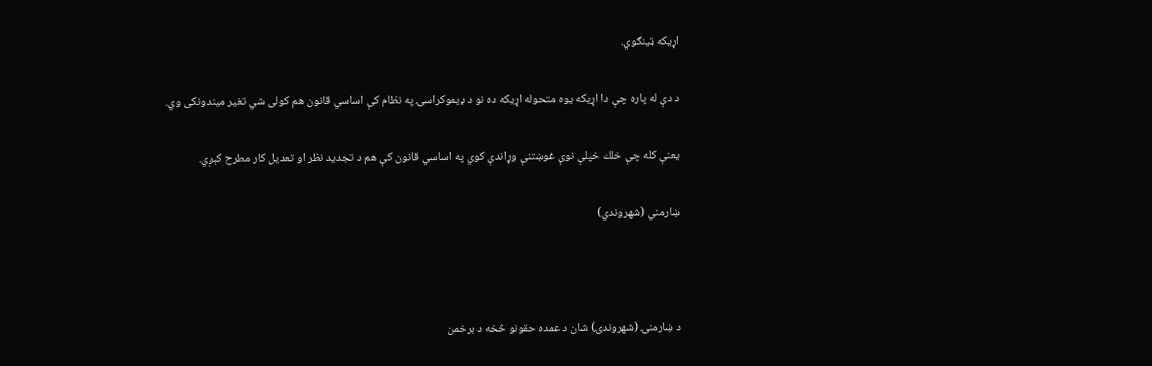اړيكه ټينګوي.

د دې له پاره چې دا اړيكه يوه متحوله اړيكه ده نو د ډيموكراسۍ په نظام كې اساسي قانون هم كولى شي تغير ميندونكى وي.

يعنې كله چې خلك خپلې نوې غوښتنې وړاندې كوي په اساسي قانون كې هم د تجديد نظر او تعديل كار مطرح كېږي.

ښارمني (شهروندي)



د ښارمنۍ (شهروندۍ) شان د عمده حقونو څخه د برخمن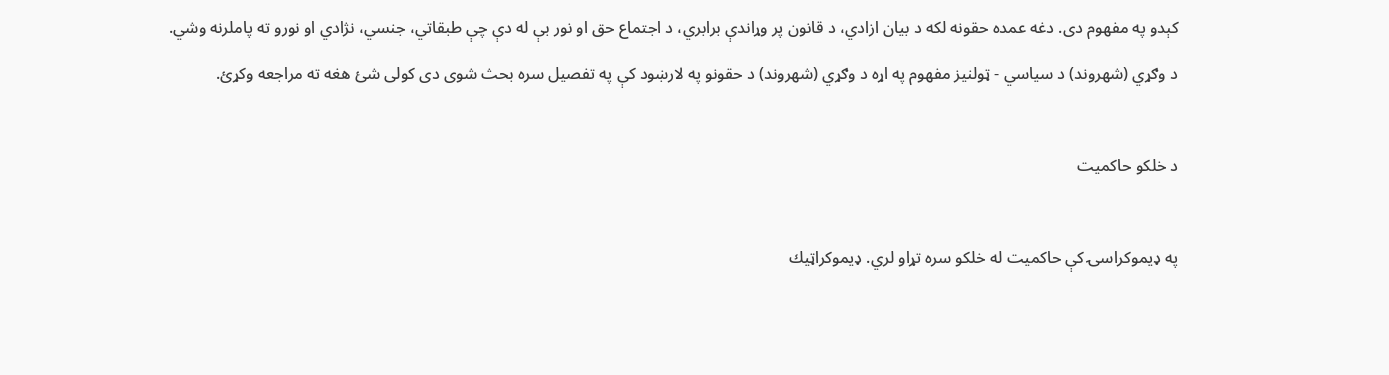كېدو په مفهوم دى. دغه عمده حقونه لكه د بيان ازادي، د قانون پر وړاندې برابري، د اجتماع حق او نور بې له دې چې طبقاتي، جنسي، نژادي او نورو ته پاملرنه وشي.

د وګړي (شهروند) د سياسي - ټولنيز مفهوم په اړه د وګړي (شهروند) د حقونو په لارښود كې په تفصيل سره بحث شوى دى كولى شئ هغه ته مراجعه وكړئ.



د خلكو حاكميت



په ډيموكراسۍ كې حاكميت له خلكو سره تړاو لري. ډيموكراټيك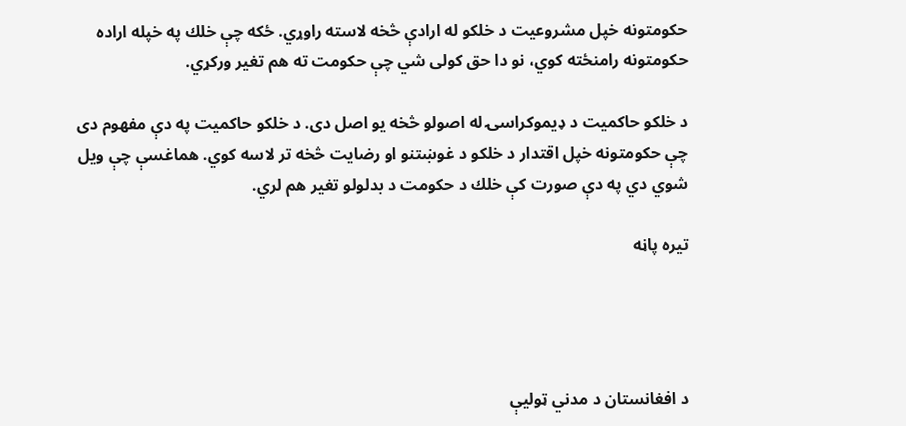حكومتونه خپل مشروعيت د خلكو له ارادې څخه لاسته راوړي. ځكه چې خلك په خپله اراده حكومتونه رامنځته كوي، نو دا حق كولى شي چې حكومت ته هم تغير وركړي.

د خلكو حاكميت د ډيموكراسۍ له اصولو څخه يو اصل دى. د خلكو حاكميت په دې مفهوم دى چې حكومتونه خپل اقتدار د خلكو د غوښتنو او رضايت څخه تر لاسه كوي. هماغسې چې ويل شوي دي په دې صورت كې خلك د حكومت د بدلولو تغير هم لري.

تیره پاڼه




د افغانستان د مدني ټولیې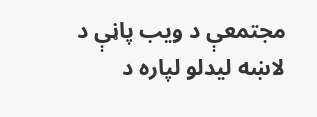مجتمعې د ویب پاڼې د لاښه لیدلو لپاره د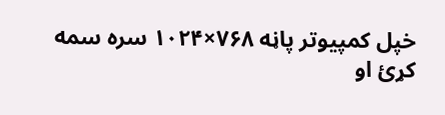خپل کمپیوتر پاڼه ۷۶۸×۱۰۲۴ سره سمه کړئ او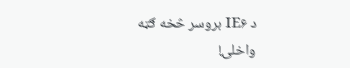د IE۶ بروسر څخه ګټه واخلۍ!